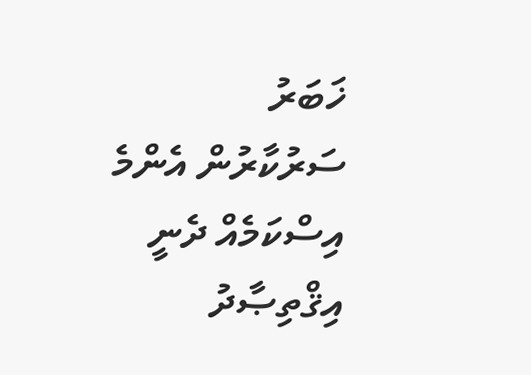ޚަބަރު
ސަރުކާރުން އެންމެ އިސްކަމެއް ދެނީ އިޤްތިޞާދު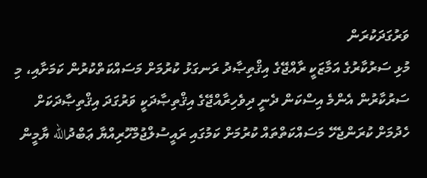ވަރުގަދަކުރަން
މުޅި ސަރުކާރުގެ އަމާޒަކީ ރާއްޖޭގެ އިޤްތިޞާދު ރަނގަޅު ކުރުމަށް މަސައްކަތްކުރުން ކަމަށާއި، މި ސަރުކާރުން އެންމެ އިސްކަން ދެނީ ދިވެހިރާއްޖޭގެ އިޤްތިޞާދަކީ ވަރުގަދަ އިޤްތިޞާދަކަށް ހެދުމަށް ކުރަންޖެހޭ މަސައްކަތްތައް ކުރުމަށް ކަމުގައި ރައީސުލްޖުމްހޫރިއްޔާ ޢަބްދުالله ޔާމީން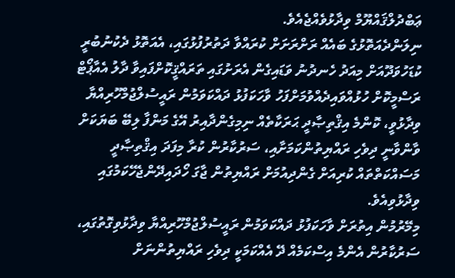ޢަބްދުލްޤައްޔޫމް ވިދާޅުވެއްޖެއެވެ.
ނިލަންދެއަތޮޅުގެ ބައެއް ރަށްރަށަށް ކުރައްވާ ދަތުރުފުޅުގައި، އެއަތޮޅު ދެކުނުބުރީ ކުޑަހުވަދޫއަށް މިއަދު ހެނދުނު ވަޑައިގެން އެރަށުގައި ތަރައްޤީކޮށްފައިވާ ދާލު އެއާޕޯޓް ރަސްމީކޮށް ހުޅުއްވައިދެއްވުމަށްފަހު ވާހަކަފުޅު ދައްކަވަމުން ރައީސުލްޖުމްހޫރިއްޔާ ވިދާޅުވީ، ކޮންމެ އިޤްތިޞާދީ ޙަރަކާތެއް ނިމިގެންދާއިރު އޭގެ މަންފާ ލިބޭ ބަޔަކަށް ވާންވާނީ ދިވެހި ރައްޔިތުންކަމަށާއި، ސަރުކާރުން ކުރާ މިފަދަ އިޤްތިޞާދީ މަސައްކަތްތައް ކުރިއަށް ގެންދިއުމަށް ރައްޔިތުން ޖާގަ ހޯދައިދޭންޖެހޭކަމުގައި ވިދާޅުވިއެވެ.
މިމޭރުމުން އިތުރަށް ވާހަކަފުޅު ދައްކަވަމުން ރައީސުލްޖުމްހޫރިއްޔާ ވިދާޅުވިގޮތުގައި، ސަރުކާރުން އެންމެ އިސްކަމެއް ދޭ އެއްކަމަކީ ދިވެހި ރައްޔިތުންނަށް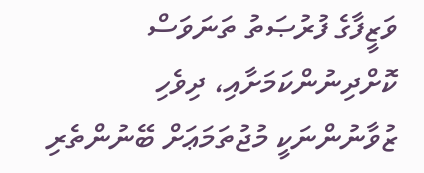ވަޒީފާގެ ފުރުޞަތު ތަނަވަސް ކޮށްދިނުންކަމަށާއި، ދިވެހި ޒުވާނުންނަކީ މުޖުތަމަޢަށް ބޭނުންތެރި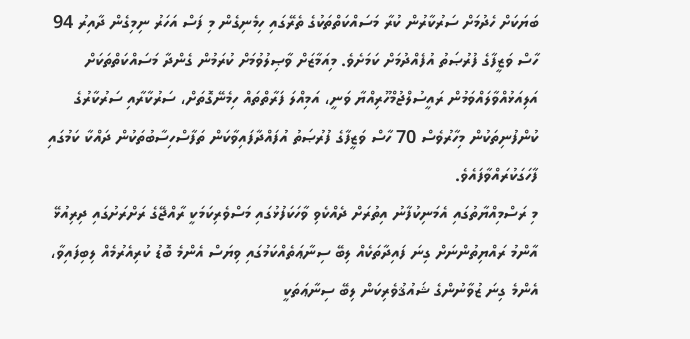ބަޔަކަށް ހެދުމަށް ސަރުކާރުން ކުރާ މަސައްކަތްތަކުގެ ތެރޭގައި ހިމެނިގެން މި ފަސް އަހަރު ނިމިގެން ދާއިރު 94 ހާސް ވަޒީފާގެ ފުރުޞަތު އުފެއްދުމަށް ކަމަށެވެ. މިއަމާޒަށް ވާޞިލުވުމަށް ކުރަމުން ގެންދާ މަސައްކަތްތަކަށް އަލިއަޅުއްވާލައްވަމުން ރައީސުލްޖުމްހޫރިއްޔާ ވަނީ، އަމިއްލަ ފަރާތްތައް ހިމެނޭގޮތަށް، ސަރުކާރާއި ސަރުކާރުގެ ކުންފުނިތަކުން މިހާރުވެސް 70 ހާސް ވަޒީފާގެ ފުރުޞަތު އުފައްދާފައިވާކަން ތަފާސްހިސާބުތަކުން ދައްކާ ކަމުގައި ފާހަގަކުރައްވާފައެވެ.
މި ރަސްމިއްޔާތުގައި އެމަނިކުފާނު އިތުރަށް ދެއްކެވި ވާހަކަފުޅުގައި މަސްވެރިކަމަކީ ރާއްޖޭގެ ރަށްރަށުގައި ދިރިއުޅޭ އާންމު ރައްޔިތުންނަށް ގިނަ ފައިދާތަކެއް ލިބޭ ސިނާޢަތެއްކަމުގައި ވިޔަސް އެންމެ ބޮޑު ކުރިއެރުމެއް ލިބިފައިވާ، އެންމެ ގިނަ ޒުވާނުންގެ ޝައުޤުވެރިކަން ލިބޭ ސިނާޢަތަކީ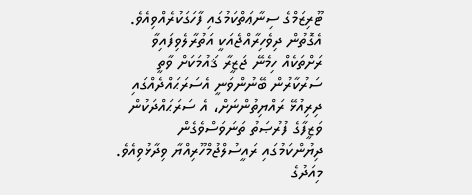ޓޫރިޒަމްގެ ސިނާޢަތްކަމުގައި ފާހަގަކުރެއްވިއެވެ. އެގޮތުން ދިވެހިރާއްޖެއަކީ އަތުރާލެވިފައިވާ ރަށްތަކެއް ހިމެނޭ ޖަޒީރާ ޤައުމަކަށް ވާތީ ސަރުކާރުން ބޭނުންވަނީ އެސަރަޙައްދެއްގައި ދިރިއުޅޭ ރައްޔިތުންނަށް، އެ ސަރަޙައްދަކުން ވަޒީފާގެ ފުރުޞަތު ތަނަވަސްވެގެން ދިޔުންކަމުގައި ރައީސުލްޖުމްހޫރިއްޔާ ވިދާޅުވިއެވެ.
މިއަދުގެ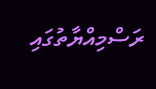ރަސްމިއްޔާތުގައި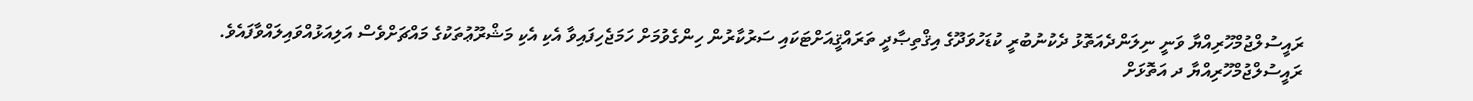ރައީސުލްޖުމްހޫރިއްޔާ ވަނީ ނިލަންދެއަތޮޅު ދެކުނުބުރީ ކުޑަހުވަދޫގެ އިޤްތިޞާދީ ތަރައްޤީއަށްޓަކައި ސަރުކާރުން ހިންގެވުމަށް ހަމަޖެހިފައިވާ އެކި އެކި މަޝްރޫޢުތަކުގެ މައްޗަށްވެސް އަލިއަޅުއްވައިލައްވާފައެވެ.
ރައީސުލްޖުމްހޫރިއްޔާ ދ އަތޮޅަށް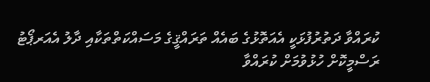ކުރައްވާ ދަތުރުފުޅަކީ އެއަތޮޅުގެ ބައެއް ތަރައްޤީގެ މަސައްކަތްތަކާއި ދާލު އެއަރޕޯޓު ރަސްމީކޮށް ހުޅުވުމަށް ކުރައްވާ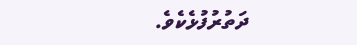ދަތުރުފުޅެކެވެ.